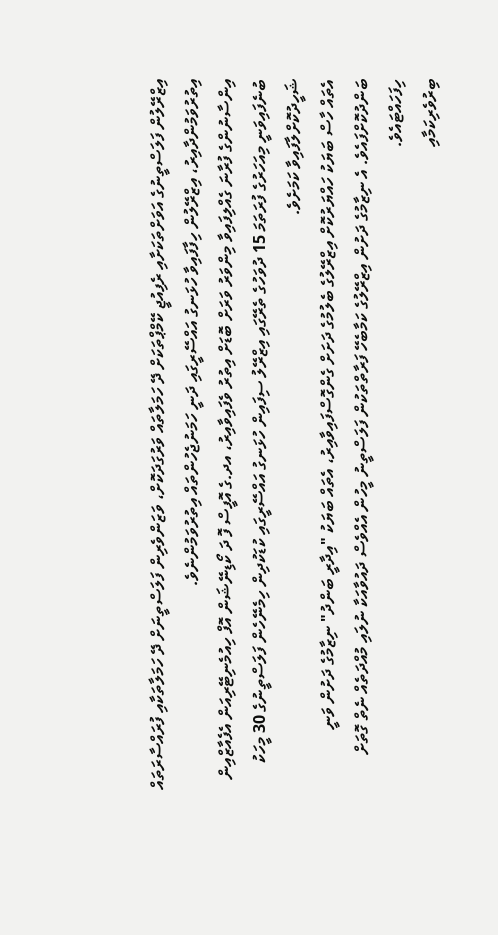އިޒްރޭލުން ފަލަސްތީނުގެ އަވަށްތަކަށާއި ރެފިއުޖީ ކޭމްޕްތަކަށް ދޭ ހަމަލާތައް ވަރުގަދަކޮށް، ވަޒަންވެރިން ފަލަސްތީނަށް ދޭ ހަމަލާތަކާއި ފުރައްސާރަތައް އިތުރުވަމުންދާއިރު، އިޒްރޭލުން ހިފާފައިވާ ހުޅަނގު އައްސޭރީގައި ދަނީ ހަމަނުޖެހުންތައް އިތުރުވަމުންނެވެ.
އިންސާނުންގެ ފުރާނަ ގެއްލިފައިވާ މިންވަރު ވަރަށް ބޮޑަށް އިތުރު ވެފައިވާއިރު، އދ.ގެ އޮފީސް ފޮ ދަ ކޯޑިނޭޝަން އޮފް ހިއުމެނިޓޭރިއަން އެފެއާޒްއިން ބުނެފައިވަނީ މިއަހަރުގެ ފުރަތަމަ 15 ދުވަހުގެ ތެރޭގައި އިޒްރޭލު ސިފައިން ހުޅަނގު އައްސޭރީގައި ކުޑަކުދިން ހިމެނޭހެން ފަލަސްތީނުގެ 30 މީހަކު ޝަހީދުކޮށްލާފައިވާ ކަމަށެވެ.
އެތައް ހާސް ބަޔަކު ހައްޔަރުކޮށް އިޒްރޭލުގެ ބެލުމުގެ ދަށަށް ގެންގޮސްފައިވާއިރު، އެތައް ބަޔަކު "އިދާރީ ބަންދު" ނިޒާމުގެ ދަށުން ވަނީ ބަންދުކޮށްފައެވެ. އެ ނިޒާމުގެ ދަށުން އިޒްރޭލުގެ ކަމާބެހޭ ފަރާތްތަކުން ފަލަސްތީނު މީހުން އެއްވެސް ދައުވާއަކާ ނުލައި މުއްދަތެއް ނެތް ގޮތަށް ހިފަހައްޓައެވެ.
ބިރުވެރިކަމާއި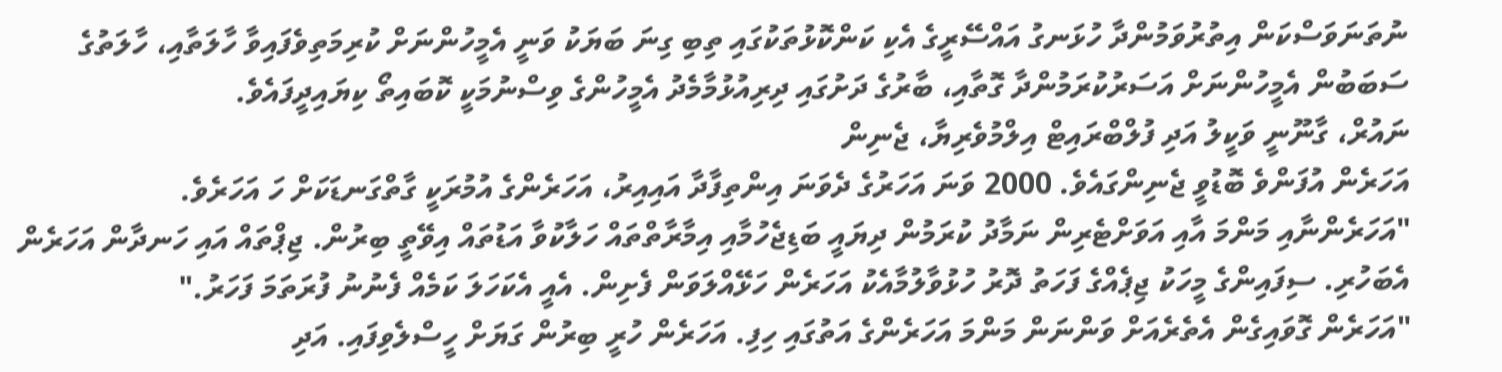ނުތަނަވަސްކަން އިތުރުވަމުންދާ ހުޅަނގު އައްސޭރީގެ އެކި ކަންކޮޅުތަކުގައި ތިބި ގިނަ ބަޔަކު ވަނީ އެމީހުންނަށް ކުރިމަތިވެފައިވާ ހާލަތާއި، ހާލަތުގެ ސަބަބުން އެމީހުންނަށް އަސަރުކުރަމުންދާ ގޮތާއި، ބާރުގެ ދަށުގައި ދިރިއުޅުމާމެދު އެމީހުންގެ ވިސްނުމަކީ ކޮބައިތޯ ކިޔައިދީފައެވެ.
ނައުރް، ގާނޫނީ ވަކީލު އަދި ފުލްބްރައިޓް އިލްމުވެރިޔާ، ޖެނިން
އަހަރެން އުފަންވެ ބޮޑުވީ ޖެނިންގައެވެ. 2000 ވަނަ އަހަރުގެ ދެވަނަ އިންތިފާދާ އައިއިރު، އަހަރެންގެ އުމުރަކީ ގާތްގަނޑަކަށް ހަ އަހަރެވެ.
"އަހަރެންނާއި މަންމަ އާއި އަވަށްޓެރިން ނަމާދު ކުރަމުން ދިޔައީ ބަޑިޖެހުމާއި އިމާރާތްތައް ހަލާކުވާ އަޑުތައް އިވޭތީ ބިރުން. ޖިޕްތައް އައި ހަނދާން އަހަރެން އެބަހުރި. ސިފައިންގެ މީހަކު ޖިޕެއްގެ ފަހަތު ދޮރު ހުޅުވާލުމާއެކު އަހަރެން ހަޅޭއްލަވަން ފެށިން. އެއީ އެކަހަލަ ކަމެއް ފެނުނު ފުރަތަމަ ފަހަރު."
"އަހަރެން ގޮވައިގެން އެތެރެއަށް ވަންނަން މަންމަ އަހަރެންގެ އަތުގައި ހިފި. އަހަރެން ހުރީ ބިރުން ގަޔަށް ހީސްލެވިފައި. އަދި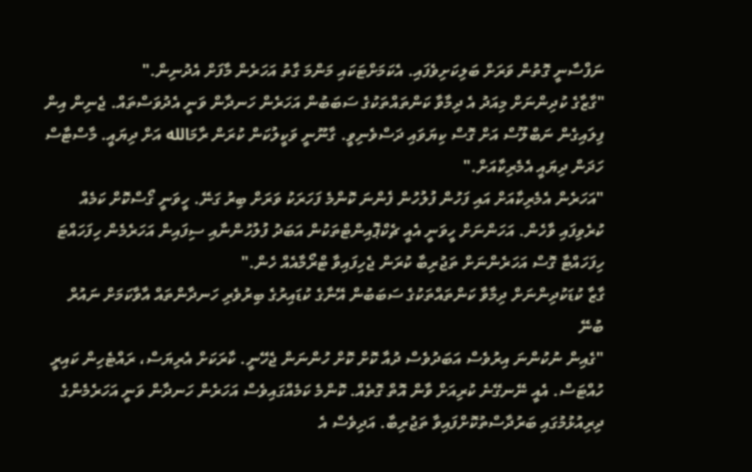ނަފްސާނީ ގޮތުން ވަރަށް ބަލިކަށިވެފައި. އެކަމަށްޓަކައި މަންމަ ގާތު އަހަރެން މާފަށް އެދުނިން."
"ގާޒާގެ ކުދިންނަށް މިއަދު އެ ދިމާވާ ކަންތައްތަކުގެ ސަބަބުން އަހަރެން ހަނދާން ވަނީ އެދުވަސްތައް. ޖެނިން އިން ފިލައިގެން ނަބްލޫސް އަށް ގޮސް ކިޔަވައި ދަސްވެނިވީ. ގާނޫނީ ވަކީލުކަން ކުރަން ރާމަالله އަށް ދިޔައީ. މާސްޓާސް ހަދަން ދިޔައީ އެމެރިކާއަށް."
"އަހަރެން އެމެރިކާއަށް އައި ފަހުން ފުލުހުން ފެންނަ ކޮންމެ ފަހަރަކު ވަރަށް ބިރު ގަނޭ. ހީވަނީ ގޯސްކޮށް ކަމެއް ކުރެވިފައި ވާހެން. އަހަންނަށް ހީވަނީ އެއީ ޗެކްޕޮއިންޓްތަކުން އަބަދު ފުލުހުންނާއި ސިފައިން އަހަރެމެން ހިފަހައްޓަ ހިފަހައްޓާ ގޮސް އަހަރެންނަށް ތަޖުރިބާ ކުރަން ޖެހިފައިވާ ޓްރޯމާއެއް ހެން."
ގާޒާ ކުޑަކުދިންނަށް ދިމާވާ ކަންތައްތަކުގެ ސަބަބުން އޭނާގެ ކުޑައިރުގެ ބިރުވެރި ހަނދާންތައް އާވާކަމަށް ނައުރް ބުނޭ
"ގެއިން ނުކުންނަ އިރުވެސް އަބަދުވެސް ދުއާ ކޮށް ކޮށް ހުންނަން ޖެހޭނީ. ކާރަކަށް އެރިޔަސް، ރައްޓެހިން ކައިރީ ހުއްޓަސް. އެއީ ނޭނގޭނެ ކުރިއަށް ވާން އޮތް ގޮތެއް. ކޮންމެ ކަމެއްގައިވެސް އަހަރެން ހަނދާން ވަނީ އަހަރެމެންގެ ދިރިއުޅުމުގައި ބަރުދާސްތުކޮށްފައިވާ ތަޖުރިބާ. އަދިވެސް އެ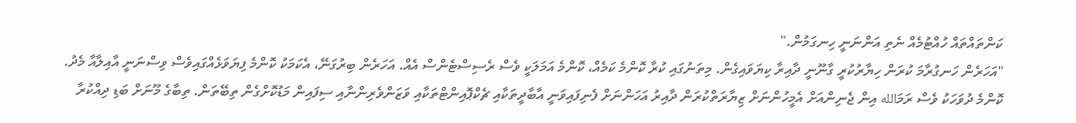ކަންތައްތައް ހުއްޓުމެއް ނެތި އަންނަނީ ހިނގަމުން."
"އަހަރެން ހަނގުރާމަ ކުރަން ހިޔާރުކުރީ ގާނޫނީ ދާއިރާ ކިޔަވައިގެން. މިތަނުގައި ކުރާ ކޮންމެ ކަމެއް، ކޮންމެ އަމަލަކީ ވެސް ރެސިސްޓެންސް އެއް. އަހަރެން ބިރުގަނޭ، އެކަމަކު ކޮންމެ ފިޔަވަޅެއްގައިވެސް ވިސްނަނީ އާއިލާއާ މެދު. ކޮންމެ ދުވަހަކު ވެސް ރަމަالله އިން ޖެނިންއަށް އެމީހުންނަށް ޒިޔާރަތްކުރަން ދާއިރު އަހަންނަށް ފެނިފައިވަނީ އާބާދީތަކާއި ޗެކްޕޮއިންޓްތަކާއި ވަޒަންވެރިންނާއި ސިފައިން މަޑުކޮށްގެން ތިބޭތަން. ތިބާގެ މޫނަށް ބަޑި ދިއްކުރާ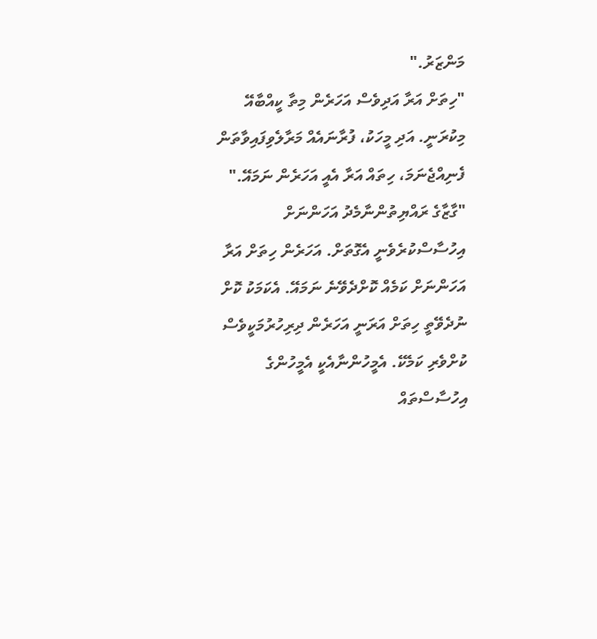މަންޒަރު."
"ހިތަށް އަރާ އަދިވެސް އަހަރެން މިތާ ކީއްބާއޭ މިކުރަނީ. އަދި މީހަކު، ފުރާނައެއް މަރާލެވިފައިވާތަން ފެނިއްޖެނަމަ، ހިތައް އަރާ އެއީ އަހަރެން ނަމައޭ."
"ގާޒާގެ ރައްޔިތުންނާމެދު އަހަންނަށް އިހުސާސްކުރެވެނީ އެގޮތަށް. އަހަރެން ހިތަށް އަރާ އަހަންނަށް ކަމެއް ކޮށްދެވޭނެ ނަމައޭ. އެކަމަކު ކޮށް ނުދެވޭތީ ހިތަށް އަރަނީ އަހަރެން ދިރިހުރުމަކީވެސް ކުށްވެރި ކަމެކޭ. އެމީހުންނާއެކީ އެމީހުންގެ އިހުސާސްތައް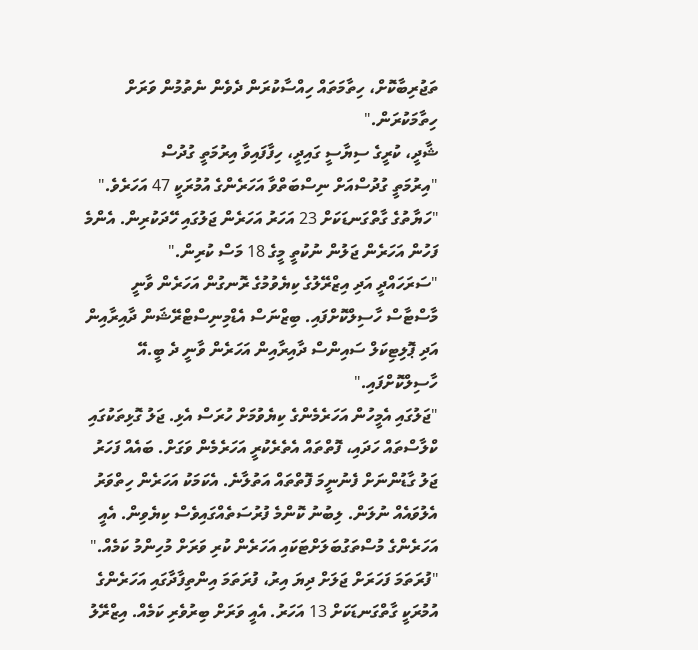ތަޖުރިބާކޮށް، ހިތާމަތައް ހިއްސާކުރަން ދެވެން ނެތުމުން ވަރަށް ހިތާމަކުރަން."
ޝާދީ، ކުރީގެ ސިޔާސީ ގައިދީ، ހިފާފައިވާ އިރުމަތީ ގުދުސް
"އިރުމަތީ ގުދުސްއަށް ނިސްބަތްވާ އަހަރެންގެ އުމުރަކީ 47 އަހަރެވެ."
"ހަޔާތުގެ ގާތްގަނޑަކަށް 23 އަހަރު އަހަރެން ޖަލުގައި ހޭދަކުރިން. އެންމެ ފަހުން އަހަރެން ޖަލުން ނުކުތީ މީގެ 18 މަސް ކުރިން."
"ސަރަހައްދީ އަދި އިޒްރޭލުގެ ކިޔެވުމުގެ ރޮނގުން އަހަރެން ވާނީ މާސްޓާސް ހާސިލްކޮށްފައި. ބިޒްނަސް އެޑްމިނިސްޓްރޭޝަން ދާއިރާއިން އަދި ޕޮލިޓިކަލް ސައިންސް ދާއިރާއިން އަހަރެން ވާނީ ދެ ބީ.އޭ ހާސިލްކޮށްފައި."
"ޖަލުގައި އެމީހުން އަހަރެމެންގެ ކިޔެވުމަށް ހުރަސް އެޅި. ޖަލު ގޮޅިތަކުގައި ކްލާސްތައް ހަދައި، ފޮތްތައް އެތެރެކުރީ އަހަރެމެން ވަގަށް. ބައެއް ފަހަރު ޖަލު ގާޑުންނަށް ފެނުނީމަ ފޮތްތައް އަތުލާނެ. އެކަމަކު އަހަރެން ހިތްވަރު އެލުވައެއް ނުލަން. ލިބުނު ކޮންމެ ފުރުސަތެއްގައިވެސް ކިޔެވިން. އެއީ އަހަރެންގެ މުސްތަގުބަލަށްޓަކައި އަހަރެން ކުރި ވަރަށް މުހިންމު ކަމެއް."
"ފުރަތަމަ ފަހަރަށް ޖަލަށް ދިޔަ އިރު، ފުރަތަމަ އިންތިފާދާގައި އަހަރެންގެ އުމުރަކީ ގާތްގަނޑަކަށް 13 އަހަރު. އެއީ ވަރަށް ބިރުވެރި ކަމެއް. އިޒްރޭލު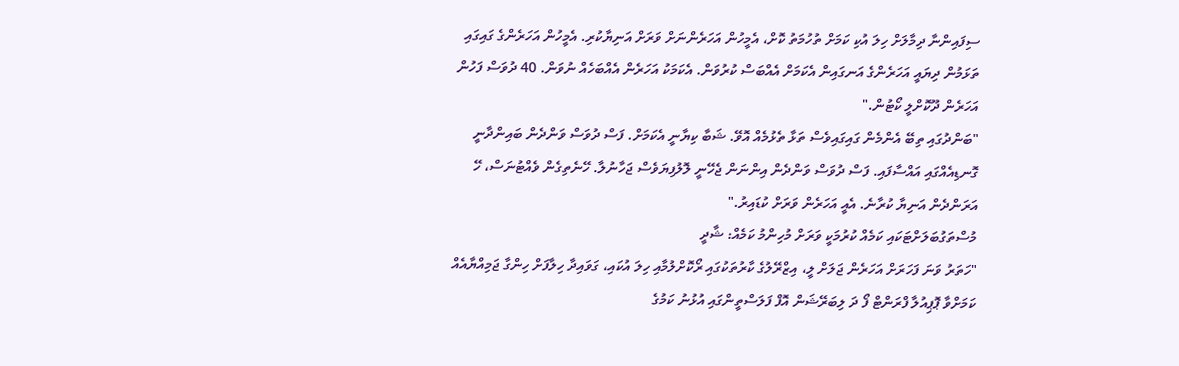ސިފައިންނާ ދިމާލަށް ހިލަ އުކި ކަމަށް ތުހުމަތު ކޮށް، އެމީހުން އަހަރެންނަށް ވަރަށް އަނިޔާކުރި. އެމީހުން އަހަރެންގެ ގައިގައި ތަޅަމުން ދިޔައީ އަހަރެންގެ އަނގައިން އެކަމަށް އެއްބަސް ކުރުވަން. އެކަމަކު އަހަރެން އެއްބަހެއް ނުވަން. 40 ދުވަސް ފަހުން އަހަރެން ދޫކޮށްލީ ކޯޓުން."
"ބަންދުގައި ތިބޭ އެންމެން ގައިގައިވެސް ތަޅާ ތެޅުމެއް އޮވޭ. ޝަބާ ކިޔާނީ އެކަމަށް. ފަސް ދުވަސް ވަންދެން ބައިންދާނީ ގޮނޑިއެއްގައި އައްސާފައި. ފަސް ދުވަސް ވަންދެން އިންނަން ޖެހޭނީ ލޮލުފިޔަވެސް ޖަހާނުލާ. ހޭނެތިގެން ވެއްޓުނަސް، ހޭ އަރަންދެން އަނިޔާ ކުރާނެ. އެއީ އަހަރެން ވަރަށް ކުޑައިރު."
މުސްތަގުބަލަށްޓަކައި ކަމެއް ކުރުމަކީ ވަރަށް މުހިންމު ކަމެއް: ޝާދީ
"ހަތަރު ވަނަ ފަހަރަށް އަހަރެން ޖަލަށް ލީ، އިޒްރޭލުގެ ކާރުތަކުގައި ރޯކޮށްލުމާއި ހިލަ އުކައި، ގަވައިދާ ހިލާފަށް ހިންގާ ޖަމިއްޔާއެއް ކަމަށްވާ ޕޮޕިއުލާ ފްރަންޓް ފޯ ދަ ލިބަރޭޝަން އޮފް ފަލަސްތީންގައި އުޅުނު ކަމުގެ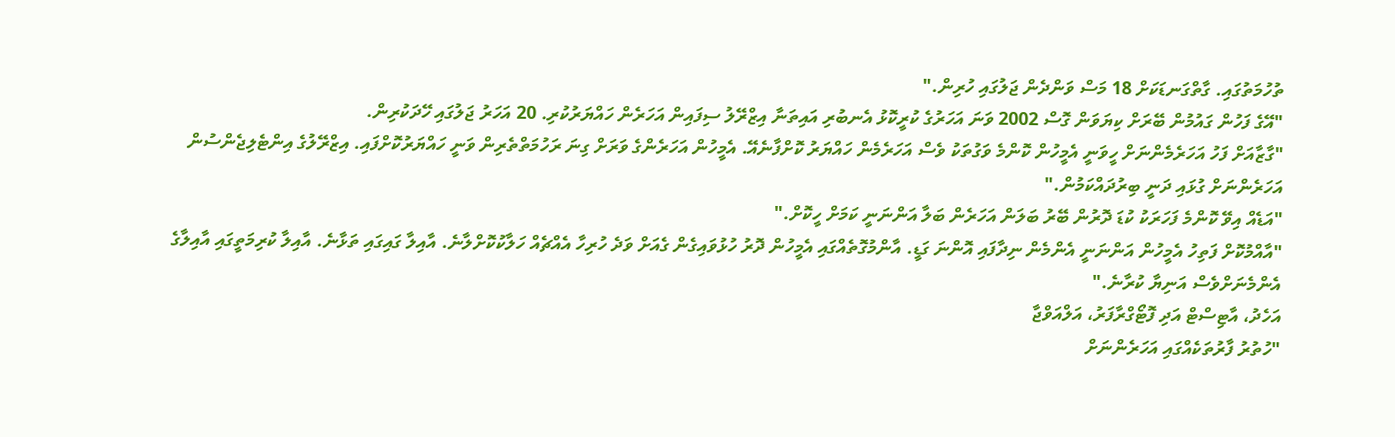ތުހުމަތުގައި. ގާތްގަނޑަކަށް 18 މަސް ވަންދެން ޖަލުގައި ހުރިން."
"އޭގެ ފަހުން ގައުމުން ބޭރަށް ކިޔަވަން ގޮސް 2002 ވަނަ އަހަރުގެ ކުރީކޮޅު އެނބުރި އައިތަނާ އިޒްރޭލު ސިފައިން އަހަރެން ހައްޔަރުކުރި. 20 އަހަރު ޖަލުގައި ހޭދަކުރިން.
"ގާޒާއަށް ފަހު އަހަރެމެންނަށް ހީވަނީ އެމީހުން ކޮންމެ ވަގުތަކު ވެސް އަހަރެމެން ހައްޔަރު ކޮށްފާނެއޭ. އެމީހުން އަހަރެންގެ ވަރަށް ގިނަ ރަހުމަތްތެރިން ވަނީ ހައްޔަރުކޮށްފައި. އިޒްރޭލުގެ އިންޓެލިޖެންސުން އަހަރެންނަށް ގުޅައި ދަނީ ބިރުދައްކަމުން."
"އަޑެއް އިވޭ ކޮންމެ ފަހަރަކު ކުޑަ ދޮރުން ބޭރު ބަލަން އަހަރެން ބަލާ އަންނަނީ ކަމަށް ހީކޮށް."
"އާއްމުކޮށް ފަތިހު އެމީހުން އަންނަނީ އެންމެން ނިދާފައި އޮންނަ ގަޑީ. އާންމުގޮތެއްގައި އެމީހުން ދޮރު ހުޅުވައިގެން ގެއަށް ވަދެ ހުރިހާ އެއްޗެއް ހަލާކުކޮށްލާނެ. އާއިލާ ގައިގައި ތަޅާނެ. އާއިލާ ކުރިމަތީގައި އާއިލާގެ އެންމެނަށްވެސް އަނިޔާ ކުރާނެ."
އަހެދު، އާޓިސްޓް އަދި ފޮޓޯގްރާފަރު، އަލްއަވްޖާ
"ހުތުރު ފާރުތަކެއްގައި އަހަރެންނަށް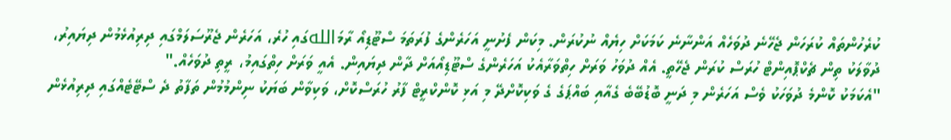ކުރެހުންތައް ކުރަހަން ޖެހޭނެ ދުވަހެއް އަންނާނެ ކަމަކަށް ހިޔެއް ނުކުރަން. މިކަން ފެށުނީ އަހަރެންގެ ފުރަތަމަ ސްޓޫޑިއޯ ރާމަاللهގައި ހުރެ، އަހަރެން ޖެރޫސަލަމްގައި ދިރިއުޅެމުން ދިޔައިރު، ދުވާލަކު ތިން ޗެކްޕޮއިންޓް ހުރަސް ކުރަން ޖެހޭތީ. އެއް ދުވަހު ވަރަށް ހިތްވަރާއެކު އަހަރެންގެ ސްޓޫޑިއޯއަށް ދާން ދިޔައިން. އެއީ ވަރަށް ހިތްގައިމު، ރީތި ދުވަހެއް."
"އެކަމަކު ކޮންމެ ދުވަހަކު ވެސް އަހަރެން މި ދަނީ ބޮޑުބޭބެ ގެއާއި ބައްޕަގެ ގެ ވަކިކޮށްދޭ މި އަޅި ކޮންކްރީޓް ފާރު ހުރަސްކޮށް، ވަކިވާން ބަޔަކު ނިންމުމުން ތަފާތު ދެ ސްޓޭޓެއްގައި ދިރިއުޅެން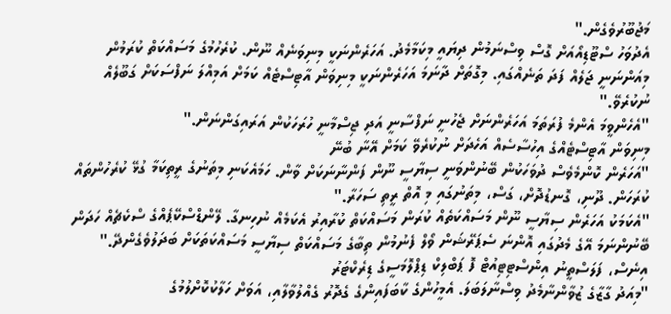މަޖުބޫރުވެގެން."
އެދުވަހު ސްޓޫޑިއޯއަށް ގޮސް ވިސްނަމުން ދިޔައީ މިކަމާމެދު. އަހަރެންނަކީ މިނިވަނެއް ނޫން. ކުރެހުމުގެ މަސައްކަތް ކުރަމުން މިއަންނަނީ ޖަލެއް ފަދަ ތަނެއްގައި. މިގޮތަށް ދާނަމަ އަހަރެންނަކީ މިނިވަން އާޓިސްޓެއް ކަމަށް އަމިއްލަ ނަފްސަކަށް ގަބޫލެއް ނުކުރެވޭ."
"އެހެންވީމަ އެންމެ ފުރަތަމަ އަހަރެންނަށް ޖެހުނީ ނަފްސާނީ އަދި ޖިސްމާނީ ހުރަހަކުން އަރައިގަންނަން."
މިނިވަން އާޓިސްޓެއްގެ އިހުސާސެއް އަހެދަށް ނުކުރެވޭ ކަމަށް އޭނާ ބުނޭ
"އަހަރެން ކޮންމެވެސް ދުވަހަކުން ބޭނުންވަނީ ސިޔާސީ ނޫން ފަންނާނަކަށް ވާން. ހަމައެކަނި މިތަނުގެ ރީތިކަމާ ގުޅޭ ކުރެހުންތައް ކުރަހަން. ދޫނި، ގޮނޑުދޮށް، ގަސް، މިތަނުގައި މި އޮތް ރީތި ސަހަރާ."
"އެކަމަކު އަހަރެން ސިޔާސީ ނޫން މަސައްކަތެއް ކުރަން މަސައްކަތް ކުރާއިރު އެކަމެއް ނުހިނގާ. ލޭންޑްސްކޭޕެއްގެ ސްކެޗެއް ހަދަން ބޭނުންނަމަ އޭގެ މެދުގައި އޮންނަ ސެޕަރޭޝަން ވޯލް ފެނުމުން ތިބާގެ މަސައްކަތް ސިޔާސީ މަސައްކަތަކަށް ބަދަލުވެގެންދޭ."
އިނެސް، ފަލަސްތީނު އިންސްޓިޓިއުޓް ފޮ ޕަބްލިކް ޑިޕްލޮމަސީގެ ޑިރެކްޓަރު
"މިއަދު ގާޒާގެ ޒުވާންނާމެދު ވިސްނާލަބަލަ. އެމީހުންގެ ކާބަފައިންގެ ގެދޮރު ގެއްލުވާލާއި، އަވަށް ހަލާކުކޮށްލުމުގެ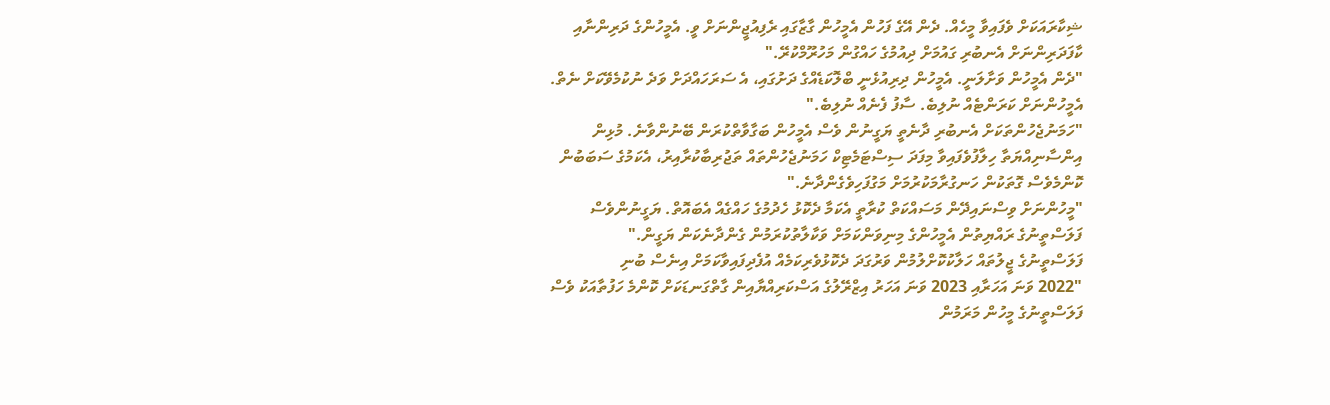ޝިކާރައަކަށް ވެފައިވާ މީހެއް. ދެން އޭގެ ފަހުން އެމީހުން ގާޒާގައި ރެފިއުޖީންނަށް ވީ. އެމީހުންގެ ދަރިންނާއި ކާފަދަރިންނަށް އެނބުރި ގައުމަށް ދިއުމުގެ ހައްގުން މަހުރޫމްކުރޭ."
"ދެން އެމީހުން ވަށާލަނީ. އެމީހުން ދިރިއުޅެނީ ބްލޮކަޑެއްގެ ދަށުގައި، އެ ސަރަހައްދަށް ވަދެ ނުކުމެވޭކަށް ނެތް. އެމީހުންނަށް ކަރަންޓެއް ނުލިބެ. ސާފު ފެނެއް ނުލިބެ."
"ހަމަނުޖެހުންތަކަށް އެނބުރި ދާނެތީ ޔަގީނުން ވެސް އެމީހުން ބަގާވާތްކުރަން ބޭނުންވާނެ. މުޅިން އިންސާނިއްޔަތާ ހިލާފުވެފައިވާ މިފަދަ ސިސްޓަމެޓިކް ހަމަނުޖެހުންތައް ތަޖުރިބާކުރާއިރު، އެކަމުގެ ސަބަބުން ކޮންމެވެސް ގޮތަކުން ހަނގުރާމަކުރުމަށް މަގުފަހިވެގެންދާނެ."
"މީހުންނަށް ވިސްނައިދޭން މަސައްކަތް ކުރާތީ އެކަމާ ދެކޮޅު ހެދުމުގެ ހައްގެއް އެބައޮތް. ޔަގީނުންވެސް ފަލަސްތީނުގެ ރައްޔިތުން އެމީހުންގެ މިނިވަންކަމަށް ވަކާލާތުކުރަމުން ގެންދާނެކަން ޔަގީން."
ފަލަސްތީނުގެ ޖީލުތައް ހަލާކުކޮށްލުމުން ވަރުގަދަ ދެކޮޅުވެރިކަމެއް އުފެދިފައިވާކަމަށް އިނެސް ބުނި
"2022 ވަނަ އަހަރާއި 2023 ވަނަ އަހަރު އިޒްރޭލުގެ އަސްކަރިއްޔާއިން ގާތްގަނޑަކަށް ކޮންމެ ހަފުތާއަކު ވެސް ފަލަސްތީނުގެ މީހުން މަރަމުން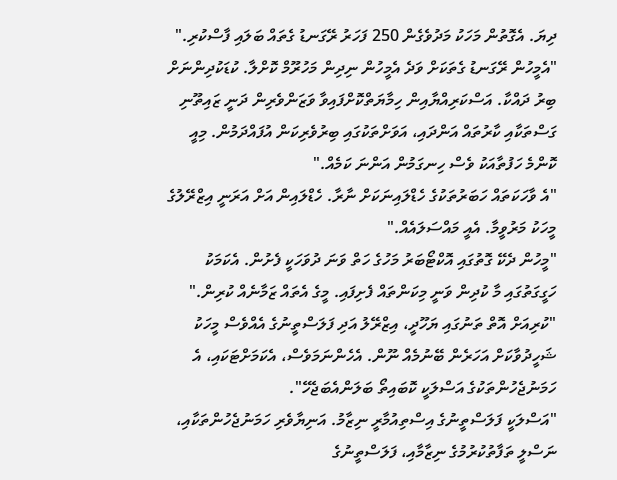ދިޔަ. އެގޮތުން މަހަކު މަދުވެގެން 250 ފަހަރު ރޭގަނޑު ގެތައް ބަލައި ފާސްކުރި."
"އެމީހުން ރޭގަނޑު ގެތަކަށް ވަދެ އެމީހުން ނިދިން މަހުރޫމް ކޮށްލާ. ކުޑަކުދިންނަށް ބިރު ދައްކާ. އަސްކަރިއްޔާއިން ހިމާޔަތްކޮށްފައިވާ ވަޒަންވެރިން ދަނީ ޒައިތޫނި ގަސްތަކާއި ކާރުތައް އަންދައި، އަވަށްތަކުގައި ބިރުވެރިކަން އުފައްދަމުން. މިއީ ކޮންމެ ހަފުތާއަކު ވެސް ހިނގަމުން އަންނަ ކަމެއް."
"އެ ވާހަކަތައް ހަބަރުތަކުގެ ހެޑްލައިނަކަށް ނާރާ. ހެޑްލައިން އަށް އަރަނީ އިޒްރޭލުގެ މީހަކު މަރުވީމާ. އެއީ މައްސަލައެއް."
"މީހުން ދެކޭ ގޮތުގައި އޮކްޓޯބަރު މަހުގެ ހަތް ވަނަ ދުވަހަކީ ފެށުން. އެކަމަކު ހަގީގަތުގައި މާ ކުދިން ވަނީ މިކަންތައް ފެށިފައި. މީގެ އެތައް ޒަމާނެއް ކުރިން."
"ކުރިއަށް އޮތް ތަނުގައި ޔަހޫދީ، އިޒްރޭލު އަދި ފަލަސްތީނުގެ އެއްވެސް މީހަކު ޝަހީދުވާކަށް އަހަރެން ބޭނުމެއް ނޫން. އެހެންނަމަވެސް، އެކަމަށްޓަކައި، އެ ހަމަނުޖެހުންތަކުގެ އަސްލަކީ ކޮބައިތޯ ބަލަންއެބަޖެހޭ".
"އަސްލަކީ ފަލަސްތީނުގެ އިސްތިއުމާރީ ނިޒާމު. އަނިޔާވެރި ހަމަނުޖެހުންތަކާއި، ނަސްލީ ތަފާތުކުރުމުގެ ނިޒާމާއި، ފަލަސްތީނުގެ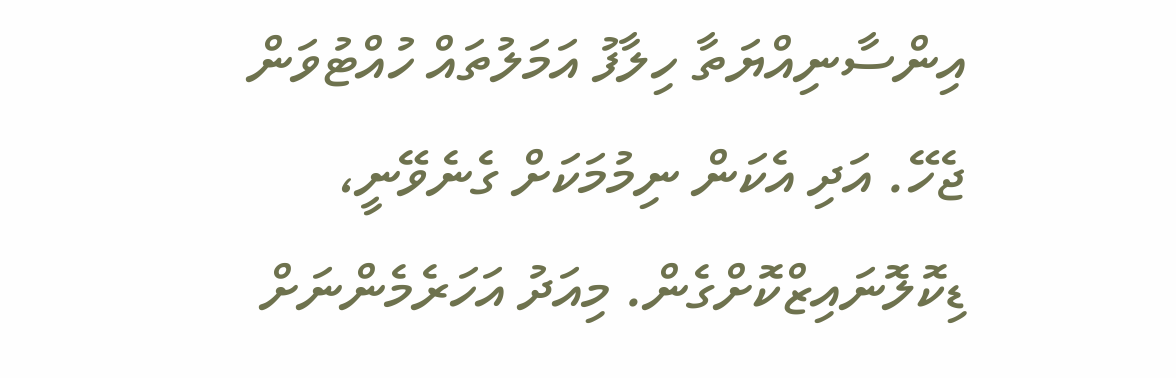އިންސާނިއްޔަތާ ހިލާފު އަމަލުތައް ހުއްޓުވަން ޖެހޭ. އަދި އެކަން ނިމުމަކަށް ގެނެވޭނީ، ޑިކޮލޮނައިޒްކޮށްގެން. މިއަދު އަހަރެމެންނަށް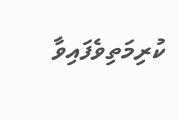ކުރިމަތިވެފައިވާ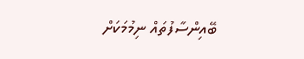ބޭއިންސާފުތައް ނިމުމަކަށް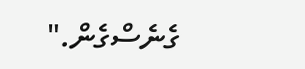ގެނެސްގެން."